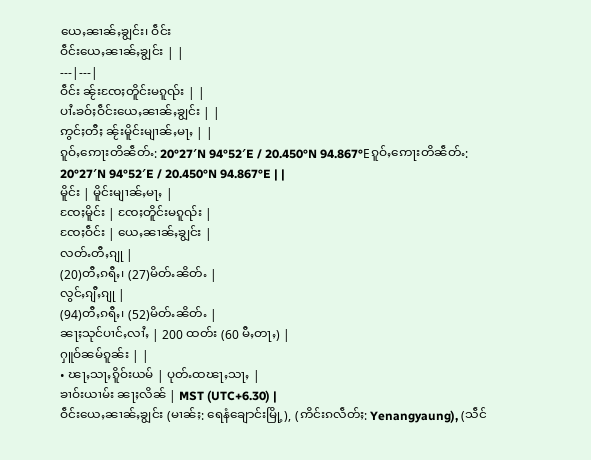ယေႇၼၢၼ်ႇၶျွင်း၊ ဝဵင်း
ဝဵင်းယေႇၼၢၼ်ႇၶျွင်း | |
---|---|
ဝဵင်း ၼႂ်းၸႄႈတိူင်းမၵူၺ်း | |
ပၢႆႉၶဝ်ႈဝဵင်းယေႇၼၢၼ်ႇၶျွင်း | |
ဢွင်ႈတီႈ ၼႂ်းမိူင်းမျၢၼ်ႇမႃႇ | |
ၵူဝ်ႇဢေႃးတိၼဵတ်ႉ: 20°27′N 94°52′E / 20.450°N 94.867°Eၵူဝ်ႇဢေႃးတိၼဵတ်ႉ: 20°27′N 94°52′E / 20.450°N 94.867°E | |
မိူင်း | မိူင်းမျၢၼ်ႇမႃႇ |
ၸႄႈမိူင်း | ၸႄႈတိူင်းမၵူၺ်း |
ၸႄႈဝဵင်း | ယေႇၼၢၼ်ႇၶျွင်း |
လတ်ႉတီႇၵျု |
(20)တီႇၵရီႇ၊ (27)မိတ်ႉၼိတ်ႉ |
လွင်ႇၵျီႇၵျု |
(94)တီႇၵရီႇ၊ (52)မိတ်ႉၼိတ်ႉ |
ၼႃႈသုင်ပၢင်ႇလၢႆႇ | 200 ထတ်း (60 မီႇတႃႇ) |
ႁူဝ်ၼမ်ၵူၼ်း | |
• ၽႃႇသႃႇၵိူဝ်းယမ် | ပုတ်ႉထၽႃႇသႃႇ |
ၶၢဝ်းယၢမ်း ၼႃႈလိၼ် | MST (UTC+6.30) |
ဝဵင်းယေႇၼၢၼ်ႇၶျွင်း (မၢၼ်ႈ: ရေနံချောင်းမြို့), (ဢိင်းၵလဵတ်ႈ: Yenangyaung), (သဵင်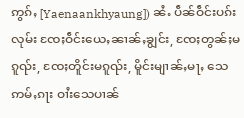ဢွၵ်ႇ [Yaenaankhyaung]) ၼႆႉ ပဵၼ်ဝဵင်းပၵ်းလုမ်း ၸႄႈဝဵင်းယေႇၼၢၼ်ႇၶျွင်း, ၸႄႈတွၼ်ႈမၵူၺ်း, ၸႄႈတိူင်းမၵူၺ်း, မိူင်းမျၢၼ်ႇမႃႇ သေဢမ်ႇၵႃး ဝၢႆးသေပၢၼ်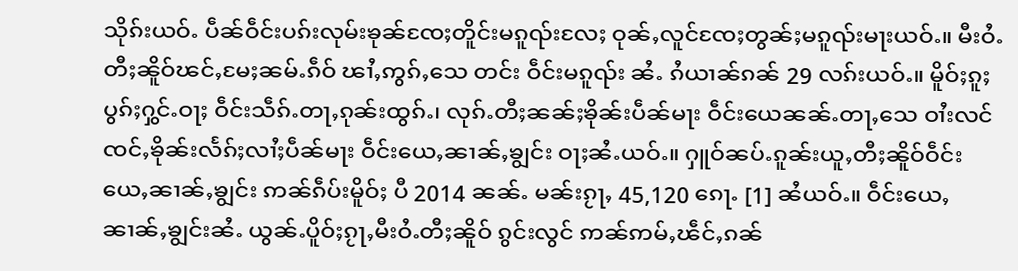သိုၵ်းယဝ်ႉ ပဵၼ်ဝဵင်းပၵ်းလုမ်းၶုၼ်ၸႄႈတိူင်းမၵူၺ်းလႄႈ ဝုၼ်ႇလူင်ၸႄႈတွၼ်ႈမၵူၺ်းမႃးယဝ်ႉ။ မီးဝႆႉတီႈၼိူဝ်ၽင်ႇမႄႈၼမ်ႉၵဵဝ် ၽၢႆႇဢွၵ်ႇသေ တင်း ဝဵင်းမၵူၺ်း ၼႆႉ ၵႆယၢၼ်ၵၼ် 29 လၵ်းယဝ်ႉ။ မိူဝ်ႈၵူႈပွၵ်ႈႁွင်ႉဝႃႈ ဝဵင်းသဵၵ်ႉတႃႇၵုၼ်းထွၵ်ႉ၊ လုၵ်ႉတီႈၼၼ်ႈၶိုၼ်းပဵၼ်မႃး ဝဵင်းယေၼၼ်ႉတႃႇသေ ဝၢႆးလင်ၸင်ႇၶိုၼ်းလႅၵ်ႈလၢႆႈပဵၼ်မႃး ဝဵင်းယေႇၼၢၼ်ႇၶျွင်း ဝႃႈၼႆႉယဝ်ႉ။ ႁူဝ်ၼပ်ႉၵူၼ်းယူႇတီႈၼိူဝ်ဝဵင်းယေႇၼၢၼ်ႇၶျွင်း ဢၼ်ၵဵပ်းမိူဝ်ႈ ပီ 2014 ၼၼ်ႉ မၼ်းၵႂႃႇ 45,120 ၵေႃႉ [1] ၼႆယဝ်ႉ။ ဝဵင်းယေႇၼၢၼ်ႇၶျွင်းၼႆႉ ယွၼ်ႉပိူဝ်ႈၵႂႃႇမီးဝႆႉတီႈၼိူဝ် ၵွင်းလွင် ဢၼ်ဢမ်ႇၽဵင်ႇၵၼ်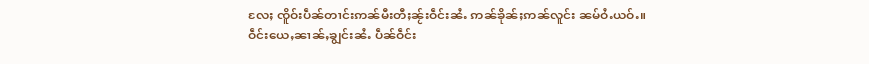လႄႈ ၸိူဝ်းပဵၼ်တၢင်းဢၼ်မီးတီႈၼႂ်းဝဵင်းၼႆႉ ဢၼ်ၶိုၼ်ႈဢၼ်လူင်း ၼမ်ဝႆႉယဝ်ႉ။
ဝဵင်းယေႇၼၢၼ်ႇၶျွင်းၼႆႉ ပဵၼ်ဝဵင်း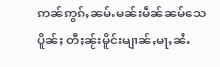ဢၼ်ဢွၵ်ႇၼမ်ႉမၼ်းမဵၼ်ၼမ်သေပိူၼ်ႈ တီႈၼႂ်းမိူင်းမျၢၼ်ႇမႃႇၼႆႉ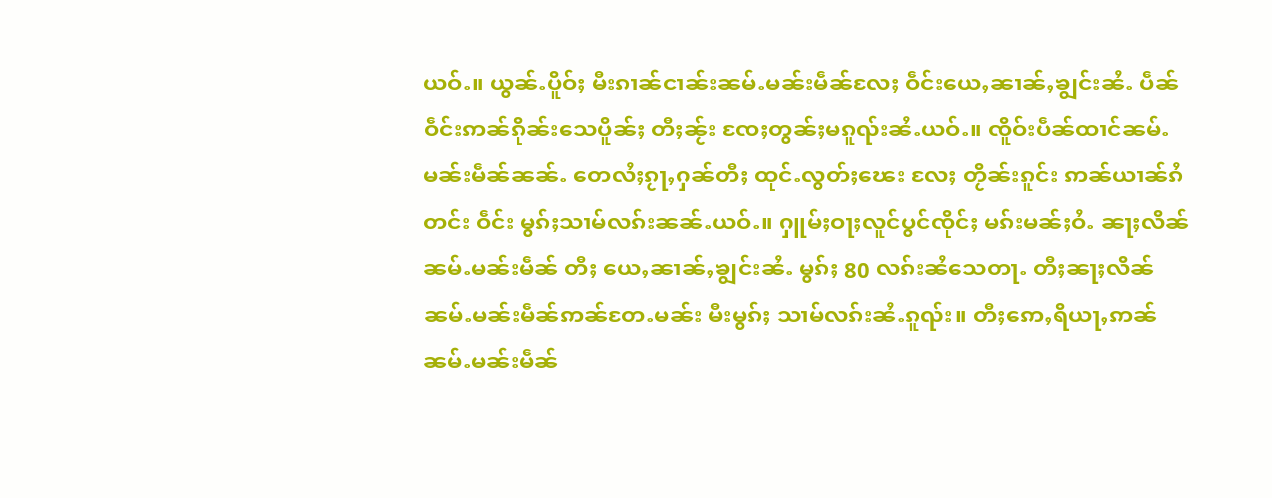ယဝ်ႉ။ ယွၼ်ႉပိူဝ်ႈ မီးၵၢၼ်ငၢၼ်းၼမ်ႉမၼ်းမဵၼ်လႄႈ ဝဵင်းယေႇၼၢၼ်ႇၶျွင်းၼႆႉ ပဵၼ်ဝဵင်းဢၼ်ၵိုၼ်းသေပိူၼ်ႈ တီႈၼႂ်း ၸႄႈတွၼ်ႈမၵူၺ်းၼႆႉယဝ်ႉ။ ၸိူဝ်းပဵၼ်ထၢင်ၼမ်ႉမၼ်းမဵၼ်ၼၼ်ႉ တေလႆႈၵႂႃႇႁၼ်တီႈ ထုင်ႉလွတ်ႈၽေး လႄႈ တႂိၼ်းၵူင်း ဢၼ်ယၢၼ်ၵႆတင်း ဝဵင်း မွၵ်ႈသၢမ်လၵ်းၼၼ်ႉယဝ်ႉ။ ႁူမ်ႈဝႃႈလူင်ပွင်ၸိုင်ႈ မၵ်းမၼ်ႈဝႆႉ ၼႃႈလိၼ်ၼမ်ႉမၼ်းမဵၼ် တီႈ ယေႇၼၢၼ်ႇၶျွင်းၼႆႉ မွၵ်ႈ 80 လၵ်းၼႆသေတႃႉ တီႈၼႃႈလိၼ်ၼမ်ႉမၼ်းမဵၼ်ဢၼ်တႄႉမၼ်း မီးမွၵ်ႈ သၢမ်လၵ်းၼႆႉၵူၺ်း။ တီႈဢေႇရိယႃႇဢၼ်ၼမ်ႉမၼ်းမဵၼ်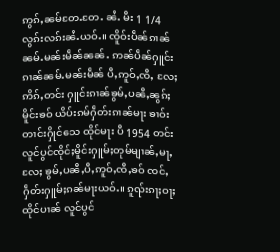ဢွၵ်ႇၼမ်တႄႉတႄႉ ၼႆႉ မီး 1 1/4 လွၵ်းလၵ်းၼႆႉယဝ်ႉ။ ၸိူဝ်းပဵၼ်ၵၢၼ်ၼမ်ႉမၼ်းမဵၼ်ၼၼ်ႉ ဢၼ်ပဵၼ်ႁူင်းၵၢၼ်ၼမ်ႉမၼ်းမဵၼ် ပီႇဢူဝ်ႇၸီႇ လႄႈ ဢိၵ်ႇတင်း ႁူင်းၵၢၼ်ၶွမ်ႇပၼီႇၼွၵ်ႈမိူင်းၶဝ် ယိပ်းၵမ်ႁဵတ်းၵၢၼ်မႃး ၶၢဝ်းတၢင်းႁိုင်သေ ထိုင်မႃး ပီ 1954 တင်းလူင်ပွင်ၸိုင်ႈမိူင်းႁူမ်ႈတုမ်မျၢၼ်ႇမႃႇလႄႈ ၶွမ်ႇပၼီႇပီႇဢူဝ်ႇၸီႇၶဝ် ၸင်ႇႁဵတ်းႁူမ်ႈၵၼ်မႃးယဝ်ႉ။ ၵူၺ်းၵႃႈဝႃႈ ထိုင်ပၢၼ် လူင်ပွင်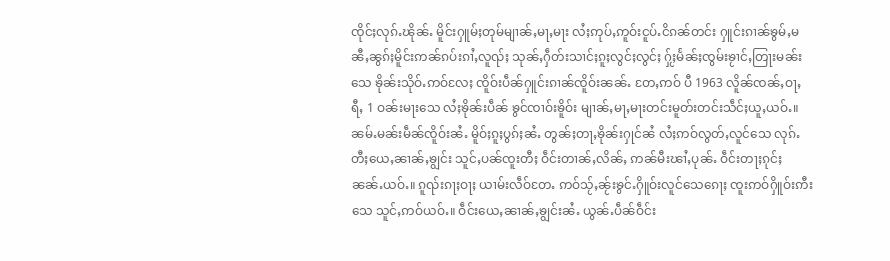ၸိုင်ႈလုၵ်ႉၽိုၼ်ႉ မိူင်းႁူမ်ႈတုမ်မျၢၼ်ႇမႃႇမႃး လႆႈဢုပ်ႇဢူဝ်းငူပ်ႉငိၵၼ်တင်း ႁူင်းၵၢၼ်ၶွမ်ႇမၼီႇၼွၵ်ႈမိူင်းဢၼ်ၵပ်းၵၢႆႇလူၺ်ႈ သုၼ်ႇႁဵတ်းသၢင်ႈၵူႈလွင်ႈလွင်ႈ ႁႂ်ႈမႅၼ်ႈၸွမ်းၶႂၢင်ႇတြႃးမၼ်းသေ ၶိုၼ်းသိုဝ်ႉဢဝ်လႄႈ ၸိူဝ်းပဵၼ်ႁူင်းၵၢၼ်ၸိူဝ်းၼၼ်ႉ တႄႇဢဝ် ပီ 1963 လိူၼ်ၸၼ်ႇဝႃႇရီႇ 1 ဝၼ်းမႃးသေ လႆႈၶိုၼ်းပဵၼ် ၶွင်ၸၢဝ်းၶိူဝ်း မျၢၼ်ႇမႃႇမႃးတင်းမူတ်းတင်းသဵင်ႈယူႇယဝ်ႉ။
ၼမ်ႉမၼ်းမဵၼ်ၸိူဝ်းၼႆႉ မိူဝ်ႈၵူႈပွၵ်ႈၼႆႉ တွၼ်ႈတႃႇၶိုၼ်းႁုင်ၼႆ လႆႈဢဝ်လွတ်ႇလူင်သေ လုၵ်ႉတီႈယေႇၼၢၼ်ႇၶျွင်း သူင်ႇပၼ်ၸူးတီႈ ဝဵင်းတၢၼ်ႇလိၼ်ႇ ဢၼ်မီးၽၢႆႇပုၼ်ႉ ဝဵင်းတႃႈၵုင်ႈၼၼ်ႉယဝ်ႉ။ ၵူၺ်းၵႃႈဝႃႈ ယၢမ်းလဵဝ်တႄႉ ဢဝ်သႂ်ႇၼႂ်းၶွင်ႉႁိူဝ်းလူင်သေၵေႃႈ ၸူးဢဝ်ႁိူဝ်းဢီးသေ သူင်ႇဢဝ်ယဝ်ႉ။ ဝဵင်းယေႇၼၢၼ်ႇၶျွင်းၼႆႉ ယွၼ်ႉပဵၼ်ဝဵင်း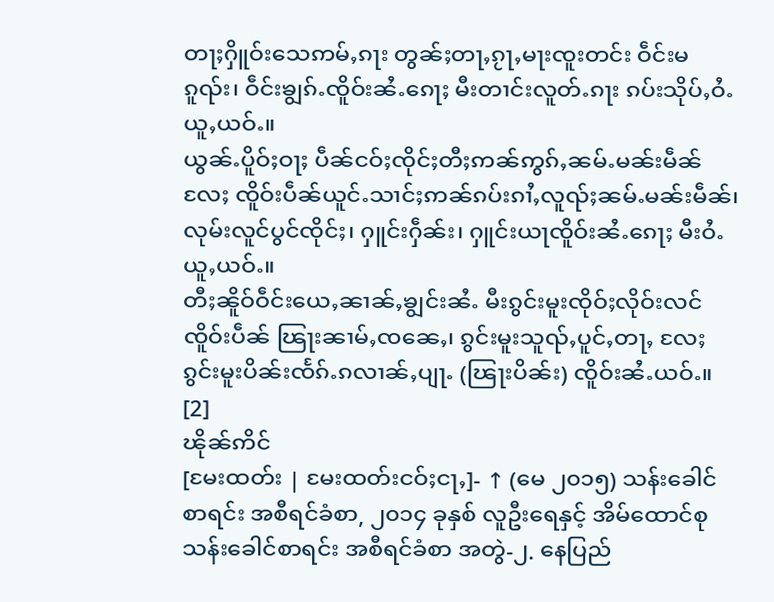တႃႈႁိူဝ်းသေဢမ်ႇၵႃး တွၼ်ႈတႃႇၵႂႃႇမႃးၸူးတင်း ဝဵင်းမၵူၺ်း၊ ဝဵင်းၶျွၵ်ႉၸိူဝ်းၼႆႉၵေႃႈ မီးတၢင်းလူတ်ႉၵႃး ၵပ်းသိုပ်ႇဝႆႉယူႇယဝ်ႉ။
ယွၼ်ႉပိူဝ်ႈဝႃႈ ပဵၼ်ငဝ်ႈၸိုင်ႈတီႈဢၼ်ဢွၵ်ႇၼမ်ႉမၼ်းမဵၼ်လႄႈ ၸိူဝ်းပဵၼ်ယူင်ႉသၢင်ႈဢၼ်ၵပ်းၵၢႆႇလူၺ်ႈၼမ်ႉမၼ်းမဵၼ်၊ လုမ်းလူင်ပွင်ၸိုင်ႈ၊ ႁူင်းႁဵၼ်း၊ ႁူင်းယႃၸိူဝ်းၼႆႉၵေႃႈ မီးဝႆႉယူႇယဝ်ႉ။
တီႈၼိူဝ်ဝဵင်းယေႇၼၢၼ်ႇၶျွင်းၼႆႉ မီးၵွင်းမူးၸိုဝ်ႈလိုဝ်းလင် ၸိူဝ်းပဵၼ် ၽြႃးၼၢမ်ႇၸၼေႇ၊ ၵွင်းမူးသူၺ်ႇပူင်ႇတႃႇ လႄႈၵွင်းမူးပိၼ်းၸႅၵ်ႉၵလၢၼ်ႇပျႃႉ (ၽြႃးပိၼ်း) ၸိူဝ်းၼႆႉယဝ်ႉ။ [2]
ၽိုၼ်ဢိင်
[မႄးထတ်း | မႄးထတ်းငဝ်ႈငႃႇ]- ↑ (မေ ၂၀၁၅) သန်းခေါင်စာရင်း အစီရင်ခံစာ, ၂၀၁၄ ခုနှစ် လူဦးရေနှင့် အိမ်ထောင်စု သန်းခေါင်စာရင်း အစီရင်ခံစာ အတွဲ-၂. နေပြည်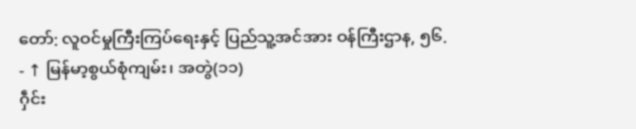တော်: လူဝင်မှုကြီးကြပ်ရေးနှင့် ပြည်သူ့အင်အား ဝန်ကြီးဌာန, ၅၆.
- ↑ မြန်မာ့စွယ်စုံကျမ်း၊ အတွဲ(၁၁)
ႁဵင်း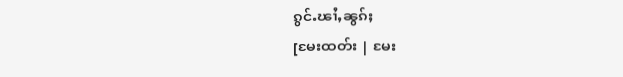ၵွင်ႉၽၢႆႇၼွၵ်ႈ
[မႄးထတ်း | မႄး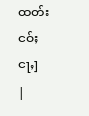ထတ်းငဝ်ႈငႃႇ]
|